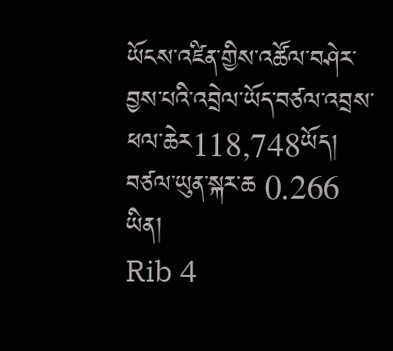ཡོངས་འཛིན་གྱིས་འཚོལ་བཤེར་བྱས་པའི་འབྲེལ་ཡོད་བཙལ་འབྲས་ཕལ་ཆེར118,748ཡོད།  བཙལ་ཡུན་སྐར་ཆ 0.266 ཡིན།
Rib 4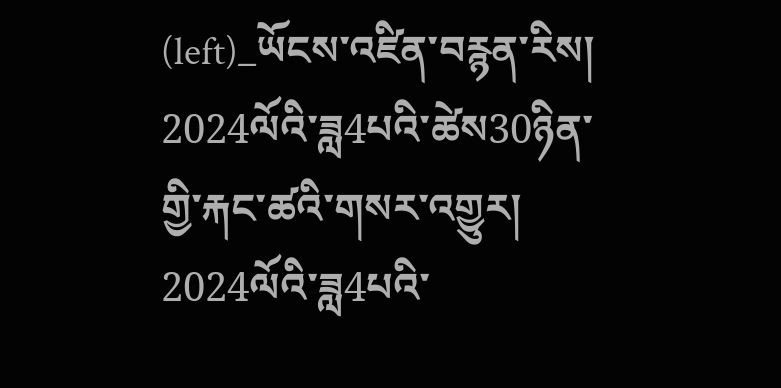(left)_ཡོངས་འཛིན་བརྙན་རིས།
2024ལོའི་ཟླ4པའི་ཚེས30ཉིན་གྱི་རྐང་ཚའི་གསར་འགྱུར།
2024ལོའི་ཟླ4པའི་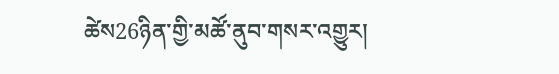ཚེས26ཉིན་གྱི་མཚོ་ནུབ་གསར་འགྱུར།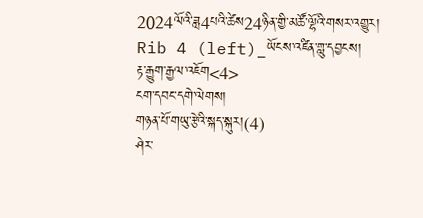2024ལོའི་ཟླ4པའི་ཚེས24ཉིན་གྱི་མཚོ་ལྷོའི་གསར་འགྱུར།
Rib 4 (left)_ཡོངས་འཛིན་གླུ་དབྱངས།
རྟ་རྒྱུག་རྒྱལ་འཇོག<4>
ངག་དབང་དགེ་ལེགས།
གཉན་པོ་གཡུ་རྩེའི་སྐད་སྐུར།(4)
ཤེར་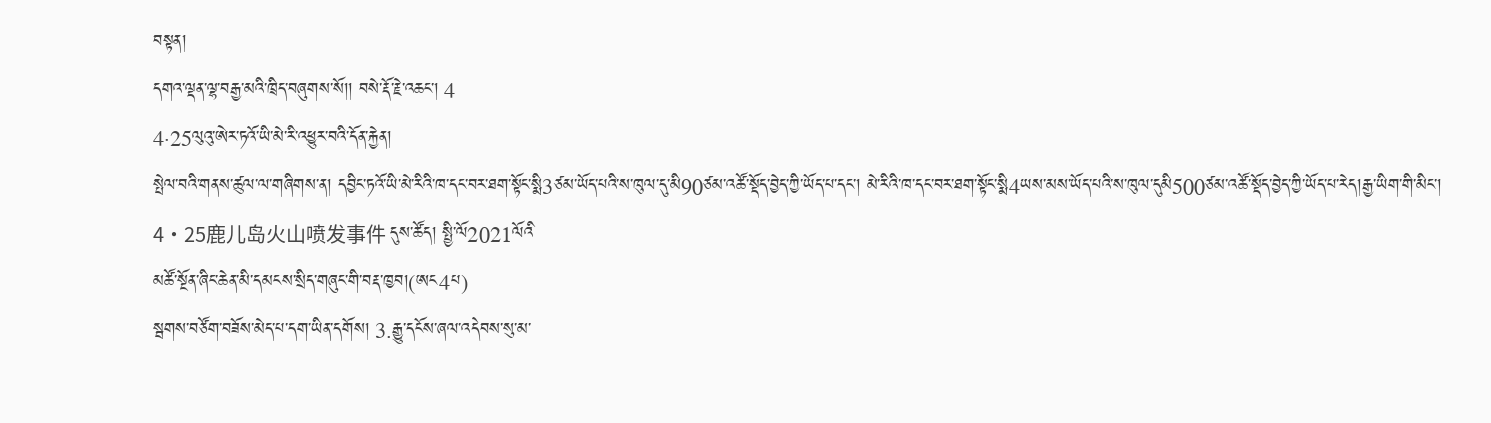བསྟན།
དགའ་ལྡན་ལྷ་བརྒྱ་མའི་ཁྲིད་བཞུགས་སོ།། བསེ་རྡོ་རྗེ་འཆང་། 4
4·25ལུའུ་ཨེར་ཏའོ་ཡི་མེ་རི་འཕྱུར་བའི་དོན་རྐྱེན།
སྤེལ་བའི་གནས་ཚུལ་ལ་གཞིགས་ན། དབྱིང་ཏའོ་ཡི་མེ་རིའི་ཁ་དང་བར་ཐག་སྟོང་སྨི3ཙམ་ཡོད་པའི་ས་ཁུལ་དུ་མི90ཙམ་འཚོ་སྡོད་བྱེད་ཀྱི་ཡོད་པ་དང་། མེ་རིའི་ཁ་དང་བར་ཐག་སྟོང་སྨི4ཡས་མས་ཡོད་པའི་ས་ཁུལ་དུམི500ཙམ་འཚོ་སྡོད་བྱེད་ཀྱི་ཡོད་པ་རེད།རྒྱ་ཡིག་གི་མིང་། 4·25鹿儿岛火山喷发事件 དུས་ཚོད། སྤྱི་ལོ2021ལོའི
མཚོ་སྔོན་ཞིང་ཆེན་མི་དམངས་སྲིད་གཞུང་གི་བརྡ་ཁྱབ།(ཨང4པ)
སྦགས་བཙོག་བཟོས་མེད་པ་དག་ཡིན་དགོས། 3.རྒྱུ་དངོས་ཞལ་འདེབས་སུ་མ་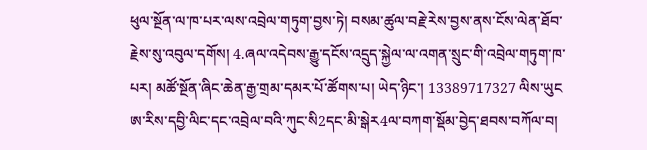ཕུལ་སྔོན་ལ་ཁ་པར་ལས་འབྲེལ་གཏུག་བྱས་ཏེ། བསམ་ཚུལ་བརྗེ་རེས་བྱས་ནས་ངོས་ལེན་ཐོབ་རྗེས་སུ་འབུལ་དགོས། 4.ཞལ་འདེབས་རྒྱུ་དངོས་འདྲུད་སྐྱེལ་ལ་འགན་སྲུང་གི་འབྲེལ་གཏུག་ཁ་པར། མཚོ་སྔོན་ཞིང་ཆེན་རྒྱ་གྲམ་དམར་པོ་ཚོགས་པ། ཡེད་ཉིང་། 13389717327 ལིས་ཡུང
ཨ་རིས་དབྱི་ལིང་དང་འབྲེལ་བའི་ཀུང་སི2དང་མི་སྒེར4ལ་བཀག་སྡོམ་བྱེད་ཐབས་བཀོལ་བ།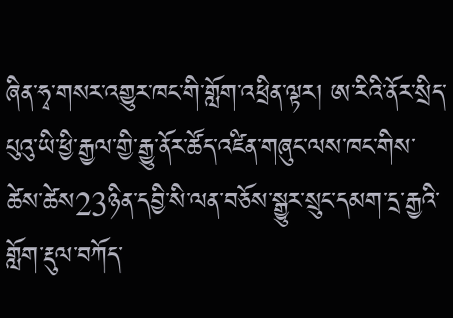ཞིན་ཧྭ་གསར་འགྱུར་ཁང་གི་གློག་འཕྲིན་ལྟར། ཨ་རིའི་ནོར་སྲིད་པུའུ་ཡི་ཕྱི་རྒྱལ་གྱི་རྒྱུ་ནོར་ཚོད་འཛིན་གཞུང་ལས་ཁང་གིས་ཚེས་ཚེས23ཉིན་དབྱི་སི་ལན་བཅོས་སྒྱུར་སྲུང་དམག་དྲ་རྒྱའི་གློག་རྡུལ་བཀོད་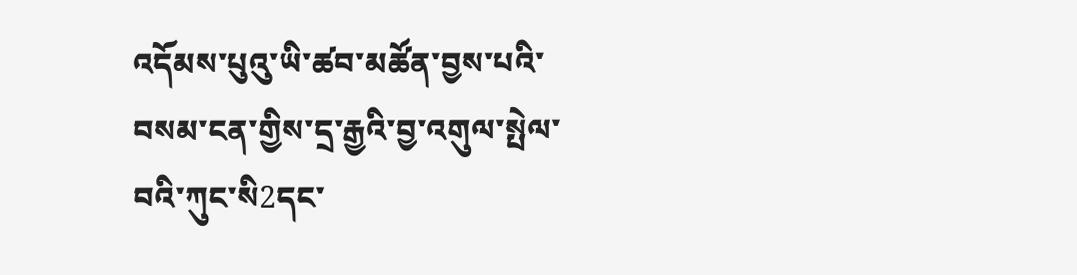འདོམས་པུའུ་ཡི་ཚབ་མཚོན་བྱས་པའི་བསམ་ངན་གྱིས་དྲ་རྒྱའི་བྱ་འགུལ་སྤེལ་བའི་ཀུང་སི2དང་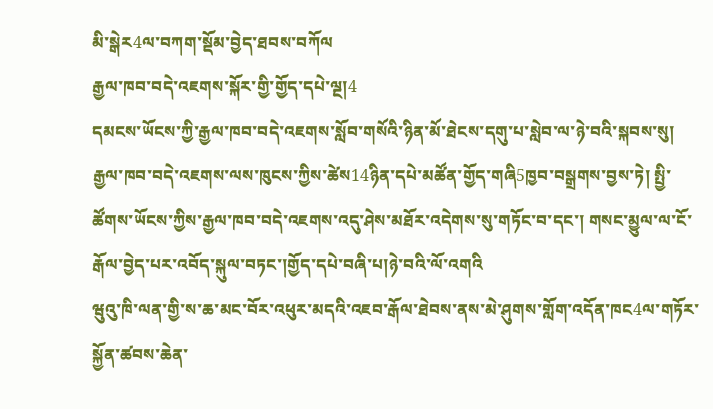མི་སྒེར4ལ་བཀག་སྡོམ་བྱེད་ཐབས་བཀོལ
རྒྱལ་ཁབ་བདེ་འཇགས་སྐོར་གྱི་གྱོད་དཔེ་ལྔ།4
དམངས་ཡོངས་ཀྱི་རྒྱལ་ཁབ་བདེ་འཇགས་སློབ་གསོའི་ཉིན་མོ་ཐེངས་དགུ་པ་སླེབ་ལ་ཉེ་བའི་སྐབས་སུ། རྒྱལ་ཁབ་བདེ་འཇགས་ལས་ཁུངས་ཀྱིས་ཚེས14ཉིན་དཔེ་མཚོན་གྱོད་གཞི5ཁྱབ་བསྒྲགས་བྱས་ཏེ། སྤྱི་ཚོགས་ཡོངས་ཀྱིས་རྒྱལ་ཁབ་བདེ་འཇགས་འདུ་ཤེས་མཐོར་འདེགས་སུ་གཏོང་བ་དང་། གསང་མྱུལ་ལ་ངོ་རྒོལ་བྱེད་པར་འབོད་སྐུལ་བཏང་།གྱོད་དཔེ་བཞི་པ།ཉེ་བའི་ལོ་འགའི
ཝུའུ་ཁི་ལན་གྱི་ས་ཆ་མང་བོར་འཕུར་མདའི་འཇབ་རྒོལ་ཐེབས་ནས་མེ་ཤུགས་གློག་འདོན་ཁང4ལ་གཏོར་སྐྱོན་ཚབས་ཆེན་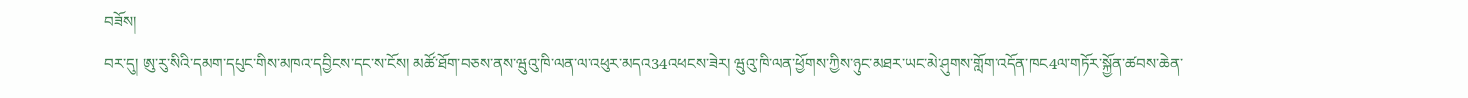བཟོས།
བར་དུ། ཨུ་རུ་སིའི་དམག་དཔུང་གིས་མཁའ་དབྱིངས་དང་ས་ངོས། མཚོ་ཐོག་བཅས་ནས་ཝུའུ་ཁི་ལན་ལ་འཕུར་མདའ34འཕངས་ཟེར། ཝུའུ་ཁི་ལན་ཕྱོགས་ཀྱིས་ཉུང་མཐར་ཡང་མེ་ཤུགས་གློག་འདོན་ཁང4ལ་གཏོར་སྐྱོན་ཚབས་ཆེན་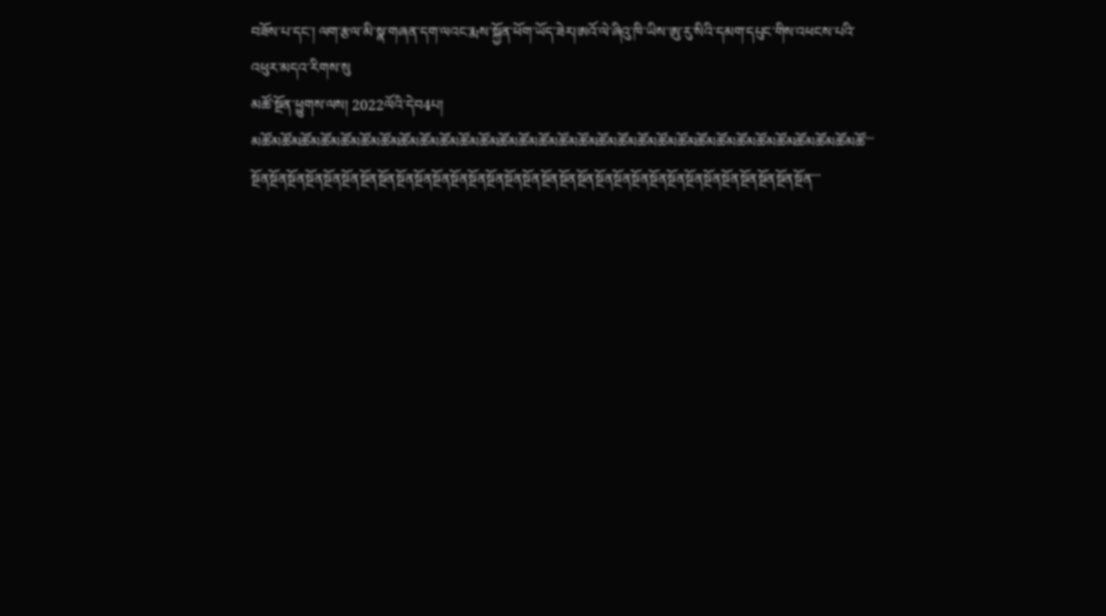བཟོས་པ་དང་། ལག་རྩལ་མི་སྣ་གཞན་དག་ལའང་རྨས་སྐྱོན་ཕོག་ཡོད་ཟེར།ཨའོ་ལེ་ཞིའུ་ཁི་ཡིས་ཨུ་རུ་སིའི་དམག་དཔུང་གིས་འཕངས་པའི་འཕུར་མདའ་རིགས་སུ
མཚོ་སྔོན་ཕྱུགས་ལས། 2022ལོའི་དེབ4པ།
མཚོམཚོམཚོམཚོམཚོམཚོམཚོམཚོམཚོམཚོམཚོམཚོམཚོམཚོམཚོམཚོམཚོམཚོམཚོམཚོམཚོམཚོམཚོམཚོམཚོམཚོམཚོམཚོམཚོམཚོམཚོ་་་སྔོནསྔོནསྔོནསྔོནསྔོནསྔོནསྔོནསྔོནསྔོནསྔོནསྔོནསྔོནསྔོནསྔོནསྔོནསྔོནསྔོནསྔོནསྔོནསྔོནསྔོནསྔོནསྔོནསྔོནསྔོནསྔོནསྔོནསྔོནསྔོནསྔོནསྔོན་་་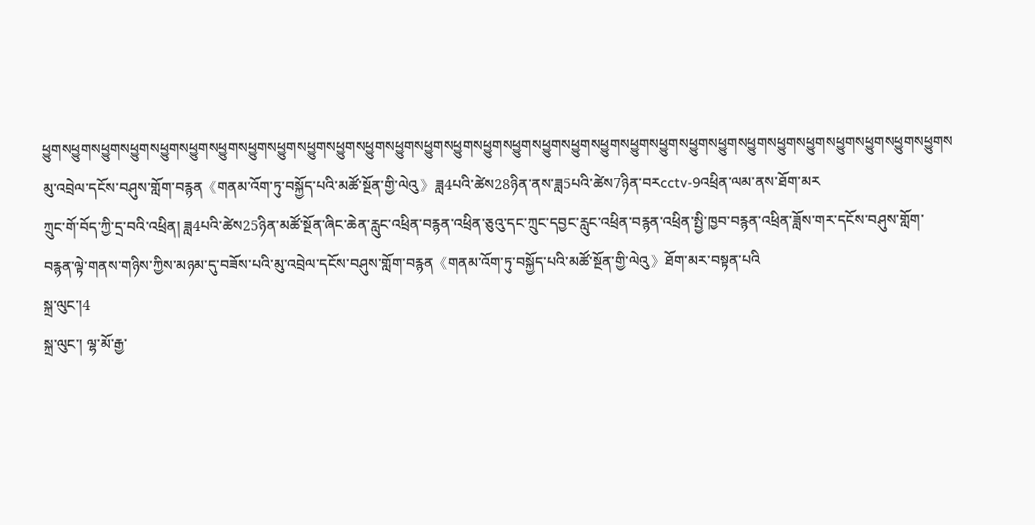ཕྱུགསཕྱུགསཕྱུགསཕྱུགསཕྱུགསཕྱུགསཕྱུགསཕྱུགསཕྱུགསཕྱུགསཕྱུགསཕྱུགསཕྱུགསཕྱུགསཕྱུགསཕྱུགསཕྱུགསཕྱུགསཕྱུགསཕྱུགསཕྱུགསཕྱུགསཕྱུགསཕྱུགསཕྱུགསཕྱུགསཕྱུགསཕྱུགསཕྱུགསཕྱུགསཕྱུགས
མུ་འབྲེལ་དངོས་བཤུས་གློག་བརྙན《གནམ་འོག་ཏུ་བསྐྱོད་པའི་མཚོ་སྔོན་གྱི་ལེའུ》ཟླ4པའི་ཚེས28ཉིན་ནས་ཟླ5པའི་ཚེས7ཉིན་བརcctv-9འཕྲིན་ལམ་ནས་ཐོག་མར
ཀྲུང་གོ་བོད་ཀྱི་དྲ་བའི་འཕྲིན། ཟླ4པའི་ཚེས25ཉིན་མཚོ་སྔོན་ཞིང་ཆེན་རླུང་འཕྲིན་བརྙན་འཕྲིན་ཅུའུ་དང་ཀྲུང་དབྱང་རླུང་འཕྲིན་བརྙན་འཕྲིན་སྤྱི་ཁྱབ་བརྙན་འཕྲིན་ཟློས་གར་དངོས་བཤུས་གློག་བརྙན་ལྟེ་གནས་གཉིས་ཀྱིས་མཉམ་དུ་བཟོས་པའི་མུ་འབྲེལ་དངོས་བཤུས་གློག་བརྙན《གནམ་འོག་ཏུ་བསྐྱོད་པའི་མཚོ་སྔོན་གྱི་ལེའུ》ཐོག་མར་བསྟན་པའི
སྐྲ་ལུང་།4
སྐྲ་ལུང་། ལྷ་མོ་རྒྱ་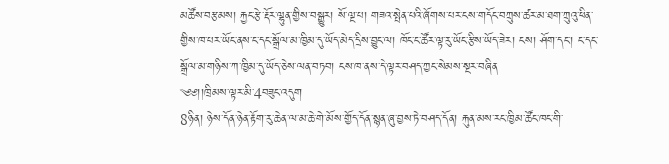མཚོས་བརྩམས། རྐྱང་རྩེ་རྡོར་ལྷུན་གྱིས་བསྒྱུར། སོ་ལྔ་པ། གཟའ་སྤེན་པའི་ཞོགས་པར་ངས་གདོང་བཀྲུས་ཚར་མ་ཐག་ཀྲུའུ་ཕིན་གྱིས་ཁ་པར་ཡོང་ནས་ང་དང་སྒྲོལ་མ་ཁྱིམ་དུ་ཡོད་མེད་དྲིས་བྱུང་ལ། ཁོང་ང་ཚོར་ལྟ་རུ་ཡོང་རྩིས་ཡོད་ཟེར། ངས། ཤོག་དང་། ང་དང་སྒྲོལ་མ་གཉིས་ཀ་ཁྱིམ་དུ་ཡོད་ཅེས་ལན་བཏབ། ངས་ཁ་ནས་དེ་ལྟར་བཤད་ཀྱང་སེམས་སྔར་བཞིན
༄༅།།ཁྲིམས་ལྟར་མི་4བཟུང་འདུག
8ཉིན། ཉེས་དོན་ཉེན་རྟོག་རུ་ཆེན་ལ་མ་ཆེ་གེ་མོས་གྱོད་དོན་སྙན་ཞུ་བྱས་ཏེ་བཤད་དོན། རྐུན་མས་རང་ཁྱིམ་ཚོང་ཁང་གི་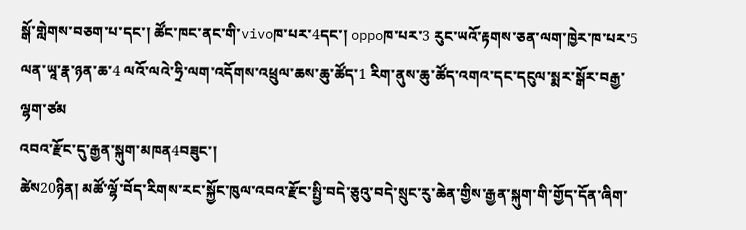སྒོ་གླེགས་བཅག་པ་དང་། ཚོང་ཁང་ནང་གི་vivoཁ་པར་4དང་། oppoཁ་པར་3 རུང་ཡའོ་རྟགས་ཅན་ལག་ཁྱེར་ཁ་པར་5 ལན་ཡཱ་རྣ་ཉན་ཆ་4 ལའོ་ལའེ་ཧྲི་ལག་འདོགས་འཕྲུལ་ཆས་ཆུ་ཚོད་1 རིག་ནུས་ཆུ་ཚོད་འགའ་དང་དངུལ་སྨར་སྒོར་བརྒྱ་ལྷག་ཙམ
འབའ་རྫོང་དུ་རྒྱན་སྐུག་མཁན4བཟུང་།
ཚེས20ཉིན། མཚོ་ལྷོ་བོད་རིགས་རང་སྐྱོང་ཁུལ་འབའ་རྫོང་སྤྱི་བདེ་ཅུའུ་བདེ་སྲུང་རུ་ཆེན་གྱིས་རྒྱན་སྐུག་གི་གྱོད་དོན་ཞིག་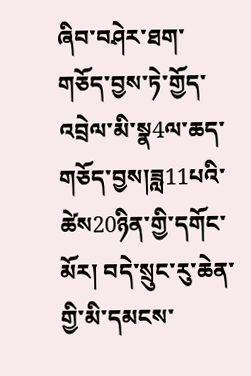ཞིབ་བཤེར་ཐག་གཅོད་བྱས་ཏེ་གྱོད་འབྲེལ་མི་སྣ4ལ་ཆད་གཅོད་བྱས།ཟླ11པའི་ཚེས20ཉིན་གྱི་དགོང་མོར། བདེ་སྲུང་རུ་ཆེན་གྱི་མི་དམངས་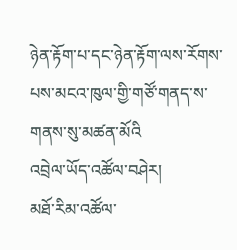ཉེན་རྟོག་པ་དང་ཉེན་རྟོག་ལས་རོགས་པས་མངའ་ཁུལ་གྱི་གཙོ་གནད་ས་གནས་སུ་མཚན་མོའི
འབྲེལ་ཡོད་འཚོལ་བཤེར།
མཐོ་རིམ་འཚོལ་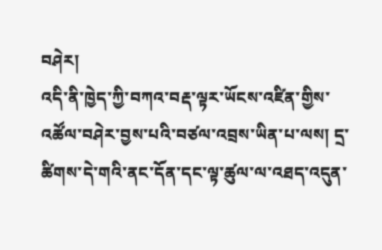བཤེར།
འདི་ནི་ཁྱེད་ཀྱི་བཀའ་བརྡ་ལྟར་ཡོངས་འཛིན་གྱིས་འཚོལ་བཤེར་བྱས་པའི་བཙལ་འབྲས་ཡིན་པ་ལས། དྲ་ཚིགས་དེ་གའི་ནང་དོན་དང་ལྟ་ཚུལ་ལ་འཐད་འདུན་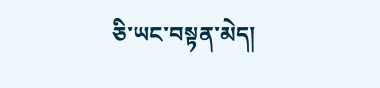ཅི་ཡང་བསྟན་མེད།